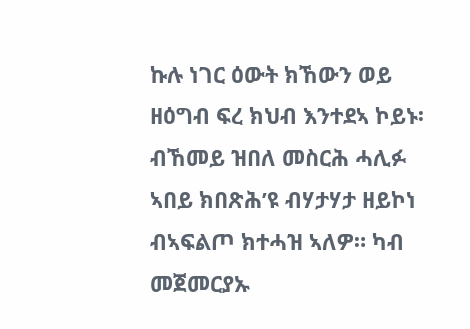ኩሉ ነገር ዕውት ክኸውን ወይ ዘዕግብ ፍረ ክህብ እንተደኣ ኮይኑ፡ ብኸመይ ዝበለ መስርሕ ሓሊፉ ኣበይ ክበጽሕ’ዩ ብሃታሃታ ዘይኮነ ብኣፍልጦ ክተሓዝ ኣለዎ። ካብ መጀመርያኡ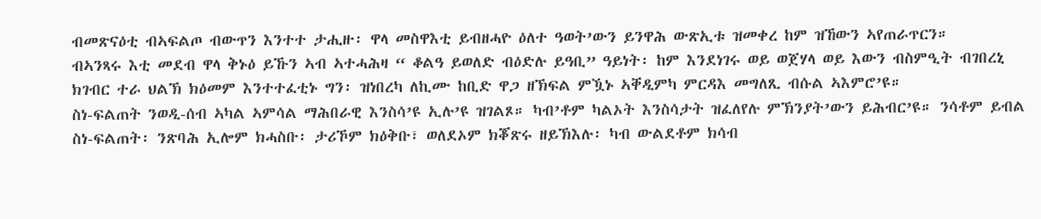ብመጽናዕቲ ብኣፍልጦ ብውጥን እንተተ ታሒዙ፡ ዋላ መስዋእቲ ይብዘሓዮ ዕለተ ዓወት’ውን ይንዋሕ ውጽኢቱ ዝመቀረ ከም ዝኸውን ኣየጠራጥርን።
ብኣንጻሩ እቲ መደብ ዋላ ቅኑዕ ይኹን ኣብ ኣተሓሕዛ “ ቆልዓ ይወለድ ብዕድሉ ይዓቢ” ዓይነት፡ ከም እንደነገሩ ወይ ወጀሃላ ወይ እውን ብስምዒት ብገበረኒ ክገብር ተራ ህልኽ ክዕመም እንተተፈቲኑ ግን፡ ዝነበረካ ለኪሙ ከቢድ ዋጋ ዘኽፍል ምዃኑ ኣቐዲምካ ምርዳእ መግለጺ ብሱል ኣእምሮ’ዩ።
ስነ-ፍልጠት ንወዲ-ሰብ ኣካል ኣምሳል ማሕበራዊ እንስሳ’ዩ ኢሉ’ዩ ዝገልጾ። ካብ’ቶም ካልኦት እንስሳታት ዝፈለየሉ ምኽንያት’ውን ይሕብር’ዩ። ንሳቶም ይብል ስነ-ፍልጠት፡ ንጽባሕ ኢሎም ክሓስቡ፡ ታሪኾም ክዕቅቡ፣ ወለደኦም ክቖጽሩ ዘይኽእሉ፡ ካብ ውልደቶም ክሳብ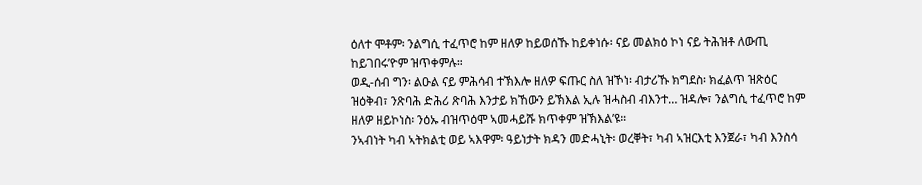ዕለተ ሞቶም፡ ንልግሲ ተፈጥሮ ከም ዘለዎ ከይወሰኹ ከይቀነሱ፡ ናይ መልክዕ ኮነ ናይ ትሕዝቶ ለውጢ ከይገበሩ’ዮም ዝጥቀምሉ።
ወዲ-ሰብ ግን፡ ልዑል ናይ ምሕሳብ ተኽእሎ ዘለዎ ፍጡር ስለ ዝኾነ፡ ብታሪኹ ክግደስ፡ ክፈልጥ ዝጽዕር ዝዕቅብ፣ ንጽባሕ ድሕሪ ጽባሕ እንታይ ክኸውን ይኽእል ኢሉ ዝሓስብ ብእንተ… ዝዳሎ፣ ንልግሲ ተፈጥሮ ከም ዘለዎ ዘይኮነስ፡ ንዕኡ ብዝጥዕሞ ኣመሓይሹ ክጥቀም ዝኽእል’ዩ።
ንኣብነት ካብ ኣትክልቲ ወይ ኣእዋም፡ ዓይነታት ክዳን መድሓኒት፡ ወረቐት፣ ካብ ኣዝርእቲ እንጀራ፣ ካብ እንስሳ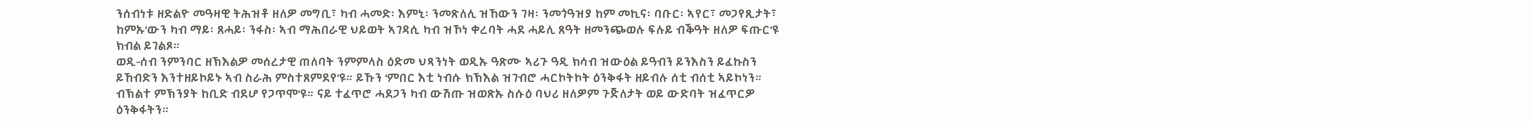ንሰብነቱ ዘድልዮ መዓዛዊ ትሕዝቶ ዘለዎ መግቢ፣ ካብ ሓመድ፡ እምኒ፡ ንመጽለሊ ዝኸውን ገዛ፡ ንመጎዓዝያ ከም መኪና፡ ባቡር፡ ኣየር፣ መጋየጺታት፣ ከምኡ’ውን ካብ ማይ፡ ጸሓይ፡ ንፋስ፡ ኣብ ማሕበራዊ ህይወት ኣገዳሲ ካብ ዝኾነ ቀረባት ሓደ ሓይሊ ጸዓት ዘመንጭወሉ ፍሉይ ብቕዓት ዘለዎ ፍጡር’ዩ ክብል ይገልጾ።
ወዲ-ሰብ ንምንባር ዘኽእልዎ መሰረታዊ ጠለባት ንምምላስ ዕድመ ህጻንነት ወዲኡ ዓጽሙ ኣሪጉ ዓዲ ክሳብ ዝውዕል ይዓብን ይንእስን ይፈኩስን ይኸብድን እንተዘይኮይኑ ኣብ ስራሕ ምስተጸምደየ’ዩ። ይኹን ‘ምበር እቲ ነብሱ ክኽእል ዝገብሮ ሓርኮትኮት ዕንቅፋት ዘይብሉ ሰቲ ብሰቲ ኣይኮነን። ብኽልተ ምኽንያት ከቢድ ብደሆ የጋጥሞ’ዩ። ናይ ተፈጥሮ ሓደጋን ካብ ውሽጡ ዝወጽኡ ስሱዕ ባህሪ ዘለዎም ጉጅለታት ወይ ውድባት ዝፈጥርዎ ዕንቅፋትን።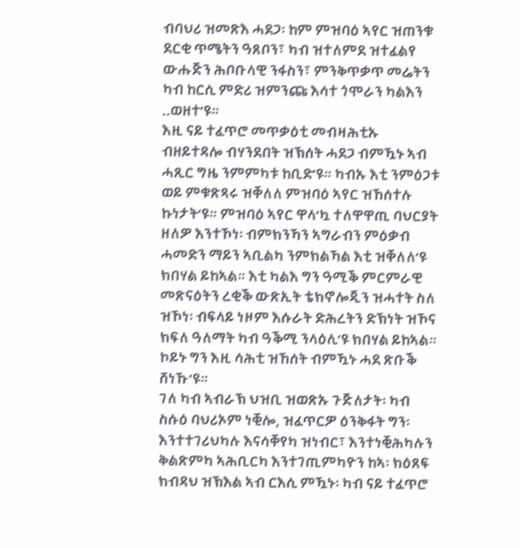ብባህሪ ዝመጽእ ሓደጋ፡ ከም ምዝባዕ ኣየር ዝጠንቁ ደርቂ ጥሜትን ዓጸቦን፣ ካብ ዝተለምደ ዝተፈልየ ውሑጅን ሕቦቡላዊ ንፋስን፣ ምንቅጥቃጥ መሬትን ካብ ከርሲ ምድሪ ዝምንጩ እሳተ ጎሞራን ካልእን ..ወዘተ’ዩ።
እዚ ናይ ተፈጥሮ መጥቃዕቲ መብዛሕቲኡ ብዘይተዳሎ ብሃንደበት ዝኽሰት ሓደጋ ብምዃኑ ኣብ ሓጺር ግዜ ንምምካቱ ከቢድ’ዩ። ካብኡ እቲ ንምዕጋቱ ወይ ምቁጽጻሩ ዝቐለለ ምዝባዕ ኣየር ዝኸሰተሉ ኩነታት’ዩ። ምዝባዕ ኣየር ዋላ’ኳ ተለዋዋጢ ባህርያት ዘለዎ እንተኾነ፡ ብምክንኻን ኣግራብን ምዕቃብ ሓመድን ማይን ኣቢልካ ንምክልኻል እቲ ዝቐለለ’ዩ ክበሃል ይከኣል። እቲ ካልእ ግን ዓሚቕ ምርምራዊ መጽናዕትን ረቂቕ ውጽኢት ቴክኖሎጂን ዝሓተት ስለ ዝኾነ፡ ብፍላይ ነዞም እሱራት ድሕረትን ድኽነት ዝኾና ክፍለ ዓለማት ካብ ዓቕሚ ንላዕሊ’ዩ ክበሃል ይከኣል። ኮይኑ ግን እዚ ሳሕቲ ዝኸሰት ብምዃኑ ሓደ ጽቡቕ ሸነኹ’ዩ።
ገለ ካብ ኣብራኽ ህዝቢ ዝወጽኡ ጉጅለታት፡ ካብ ስሱዕ ባህሪኦም ነቒሎ, ዝፈጥርዎ ዕንቅፋት ግን፡ እንተተገሪህካሉ እናሳቐየካ ዝነብር፣ እንተነቒሕካሉን ቅልጽምካ ኣሕቢርካ እንተገጢምካዮን ከኣ፡ ክዕጸፍ ክብዳህ ዝኽእል ኣብ ርእሲ ምዃኑ፡ ካብ ናይ ተፈጥሮ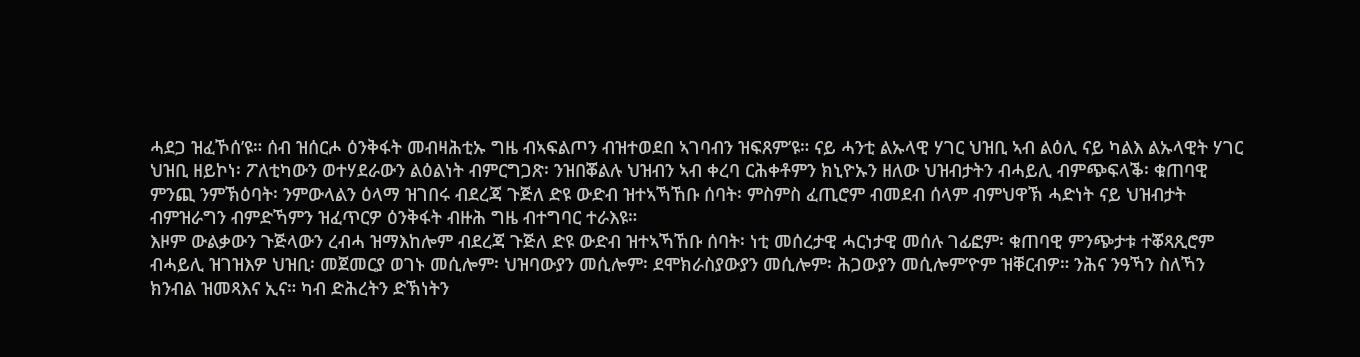ሓደጋ ዝፈኾሰ’ዩ። ሰብ ዝሰርሖ ዕንቅፋት መብዛሕቲኡ ግዜ ብኣፍልጦን ብዝተወደበ ኣገባብን ዝፍጸም’ዩ። ናይ ሓንቲ ልኡላዊ ሃገር ህዝቢ ኣብ ልዕሊ ናይ ካልእ ልኡላዊት ሃገር ህዝቢ ዘይኮነ፡ ፖለቲካውን ወተሃደራውን ልዕልነት ብምርግጋጽ፡ ንዝበቖልሉ ህዝብን ኣብ ቀረባ ርሕቀቶምን ክኒዮኡን ዘለው ህዝብታትን ብሓይሊ ብምጭፍላቕ፡ ቁጠባዊ ምንጪ ንምኽዕባት፡ ንምውላልን ዕላማ ዝገበሩ ብደረጃ ጉጅለ ድዩ ውድብ ዝተኣኻኸቡ ሰባት፡ ምስምስ ፈጢሮም ብመደብ ሰላም ብምህዋኽ ሓድነት ናይ ህዝብታት ብምዝራግን ብምድኻምን ዝፈጥርዎ ዕንቅፋት ብዙሕ ግዜ ብተግባር ተራእዩ።
እዞም ውልቃውን ጉጅላውን ረብሓ ዝማእከሎም ብደረጃ ጉጅለ ድዩ ውድብ ዝተኣኻኸቡ ሰባት፡ ነቲ መሰረታዊ ሓርነታዊ መሰሉ ገፊፎም፡ ቁጠባዊ ምንጭታቱ ተቖጻጺሮም ብሓይሊ ዝገዝእዎ ህዝቢ፡ መጀመርያ ወገኑ መሲሎም፡ ህዝባውያን መሲሎም፡ ደሞክራስያውያን መሲሎም፡ ሕጋውያን መሲሎም’ዮም ዝቐርብዎ። ንሕና ንዓኻን ስለኻን ክንብል ዝመጻእና ኢና። ካብ ድሕረትን ድኽነትን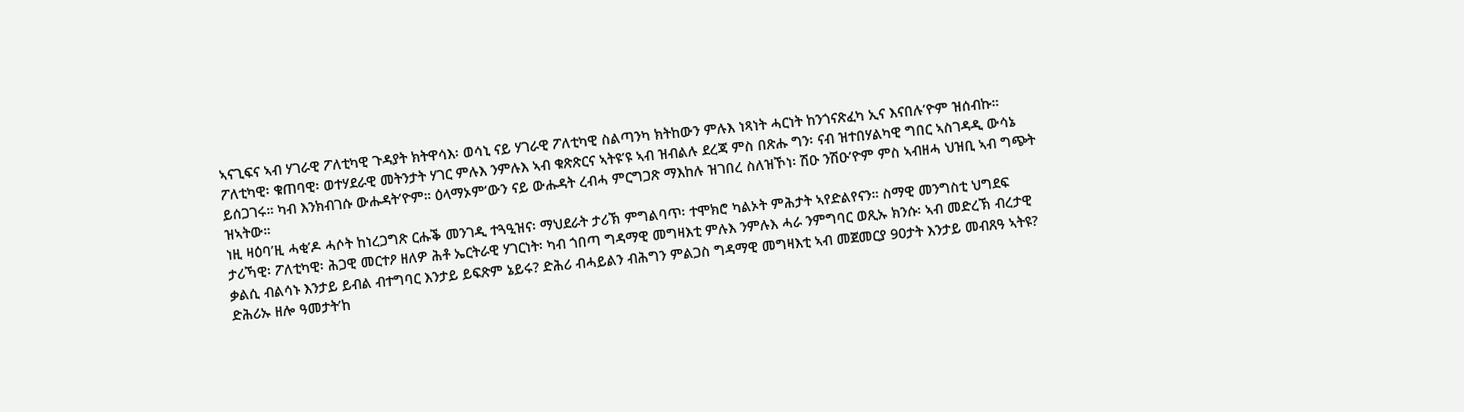ኣናጊፍና ኣብ ሃገራዊ ፖለቲካዊ ጉዳያት ክትዋሳእ፡ ወሳኒ ናይ ሃገራዊ ፖለቲካዊ ስልጣንካ ክትከውን ምሉእ ነጻነት ሓርነት ከንጎናጽፈካ ኢና እናበሉ’ዮም ዝሰብኩ።
ፖለቲካዊ፡ ቁጠባዊ፡ ወተሃደራዊ መትንታት ሃገር ምሉእ ንምሉእ ኣብ ቁጽጽርና ኣትዩ’ዩ ኣብ ዝብልሉ ደረጃ ምስ በጽሑ ግን፡ ናብ ዝተበሃልካዊ ግበር ኣስገዳዲ ውሳኔ ይሰጋገሩ። ካብ እንክብገሱ ውሑዳት’ዮም። ዕላማኦም’ውን ናይ ውሑዳት ረብሓ ምርግጋጽ ማእከሉ ዝገበረ ስለዝኾነ፡ ሽዑ ንሽዑ’ዮም ምስ ኣብዘሓ ህዝቢ ኣብ ግጭት ዝኣትው።
ነዚ ዛዕባ’ዚ ሓቂ’ዶ ሓሶት ከነረጋግጽ ርሑቕ መንገዲ ተጓዒዝና፡ ማህደራት ታሪኽ ምግልባጥ፡ ተሞክሮ ካልኦት ምሕታት ኣየድልየናን። ስማዊ መንግስቲ ህግደፍ ታሪኻዊ፡ ፖለቲካዊ፡ ሕጋዊ መርተዖ ዘለዎ ሕቶ ኤርትራዊ ሃገርነት፡ ካብ ጎበጣ ግዳማዊ መግዛእቲ ምሉእ ንምሉእ ሓራ ንምግባር ወጺኡ ክንሱ፡ ኣብ መድረኽ ብረታዊ ቃልሲ ብልሳኑ እንታይ ይብል ብተግባር እንታይ ይፍጽም ኔይሩ? ድሕሪ ብሓይልን ብሕግን ምልጋስ ግዳማዊ መግዛእቲ ኣብ መጀመርያ 90ታት እንታይ መብጸዓ ኣትዩ? ድሕሪኡ ዘሎ ዓመታት’ከ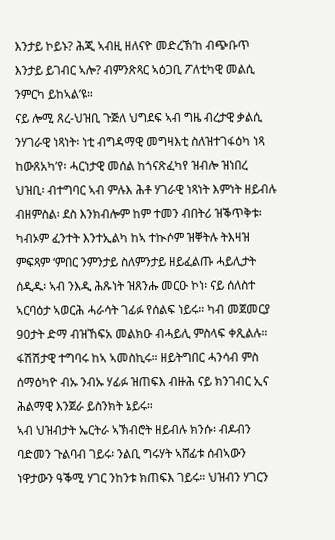እንታይ ኮይኑ? ሕጂ ኣብዚ ዘለናዮ መድረኽ’ከ ብጭቡጥ እንታይ ይገብር ኣሎ? ብምንጽጻር ኣዕጋቢ ፖለቲካዊ መልሲ ንምርካ ይከኣል’ዩ።
ናይ ሎሚ ጸረ-ህዝቢ ጉጅለ ህግደፍ ኣብ ግዜ ብረታዊ ቃልሲ ንሃገራዊ ነጻነት፡ ነቲ ብግዳማዊ መግዛእቲ ስለዝተገፋዕካ ነጻ ከውጸአካ’የ፡ ሓርነታዊ መሰል ከጎናጽፈካየ ዝብሎ ዝነበረ ህዝቢ፡ ብተግባር ኣብ ምሉእ ሕቶ ሃገራዊ ነጻነት እምነት ዘይብሉ ብዘምስል፡ ደስ እንክብሎም ከም ተመን ብበትሪ ዝቕጥቅቱ፡ ካብኦም ፈንተት እንተኢልካ ከኣ ተኲሶም ዝቐትሉ ትእዛዝ ምፍጻም ‘ምበር ንምንታይ ስለምንታይ ዘይፈልጡ ሓይሊታት ሰዲዱ፡ ኣብ ንእዲ ሕጹነት ዝጸንሑ መርዑ ኮነ፡ ናይ ሰለስተ ኣርባዕታ ኣወርሕ ሓራሳት ገፊፉ የሰልፍ ነይሩ። ካብ መጀመርያ 90ታት ድማ ብዝኸፍአ መልክዑ ብሓይሊ ምስላፍ ቀጺልሉ። ፋሽሽታዊ ተግባሩ ከኣ ኣመስኪሩ። ዘይትግበር ሓንሳብ ምስ ሰማዕካዮ ብኡ ንብኡ ሃፊፉ ዝጠፍእ ብዙሕ ናይ ክንገብር ኢና ሕልማዊ እንጀራ ይስንክት ኔይሩ።
ኣብ ህዝብታት ኤርትራ ኣኽብሮት ዘይብሉ ክንሱ፡ ብዶብን ባድመን ጉልባብ ገይሩ፡ ንልቢ ግሩሃት ኣሸፊቱ ሰብኣውን ነዋታውን ዓቕሚ ሃገር ንከንቱ ክጠፍእ ገይሩ። ህዝብን ሃገርን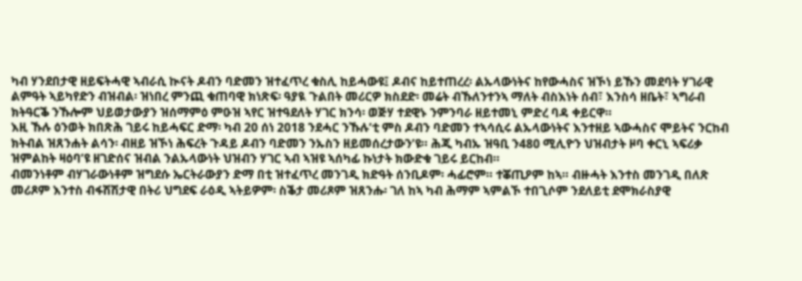ካብ ሃንደበታዊ ዘይፍትሓዊ ኣብራሲ ኲናት ዶብን ባድመን ዝተፈጥረ ቁስሊ ከይሓውዩ፤ ዶብና ከይተጠረረ፡ ልኡላውነትና ከየውሓስና ዝኾነ ይኹን መደባት ሃገራዊ ልምዓት ኣይካየድን ብዝብል፡ ዝነበረ ምንጪ ቁጠባዊ ክነጽፍ፡ ዓያዪ ጉልበት መሪርዎ ክስደድ፡ መሬት ብኹለንተንኣ ማለት ብስእነት ሰብ፣ እንስሳ ዘቤት፣ ኣግራብ ክትዓርቕ ንኹሎም ህይወታውያን ዝሰማምዕ ምዑዝ ኣየር ዝተዓደለት ሃገር ክንሳ፡ ወጅሃ ተደዊኑ ንምንባራ ዘይተመኒ ምድረ ባዳ ቀይርዋ።
እዚ ኹሉ ዕንወት ክበጽሕ ገይሩ ከይሓፍር ድማ፡ ካብ 20 ሰነ 2018 ንደሓር ንኹሉ’ቲ ምስ ዶብን ባድመን ተኣሳሲሩ ልኡላውነትና እንተዘይ ኣውሓስና ሞይትና ንርከብ ክትብል ዝጸንሐት ልሳን፡ ብዘይ ዝኾነ ሕፍረት ጉዳይ ዶብን ባድመን ንኡስን ዘይመሰረታውን’ዩ። ሕጂ ካብኡ ዝዓቢ ን480 ሚሊዮን ህዝብታት ዞባ ቀርኒ ኣፍሪቃ ዝምልከት ዛዕባ’ዩ ዘገድሰና ዝብል ንልኡላውነት ህዝብን ሃገር ኣብ ኣዝዩ ኣሰካፊ ኩነታት ክውድቁ ገይሩ ይርከብ።
ብመንነቶም ብሃገራውነቶም ዝግደሱ ኤርትራውያን ድማ በቲ ዝተፈጥረ መንገዲ ክድዓት ሰንቢዶም፡ ሓፊሮም። ተቖጢዖም ከኣ። ብዙሓት እንተስ መንገዲ በለጽ መሪጾም እንተስ ብፋሽሽታዊ በትሪ ህግደፍ ራዕዲ ኣትይዎም፡ ስቕታ መሪጾም ዝጸንሑ፡ ገለ ከኣ ካብ ሕማም ኣምልኾ ተበጊሶም ንደለይቲ ደሞክራስያዊ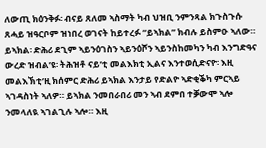ለውጢ ክዕንቅፉ፡ ብናይ ጸለመ ኣስማት ካብ ህዝቢ ንምንጻል ክጉስጉሱ ጸሓይ ዝዓርቦም ዝነበረ ወገናት ከይተረፉ “ይኣክል” ክብሉ ይስምዑ ኣለው።
ይኣክል፡ ድሕሪ ደጊም ኣይንዕገስን ኣይንዕሾን ኣይንስከመካን ካብ እንግድዓና ውረድ ዝብል’ዩ፡ ትሕዝቶ ናይ’ቲ መልእክቲ ኢልና እንተወሲድናዮ፡ እዚ መልእኽቲ’ዚ ክሰምር ድሕሪ ይኣክል እንታይ የድልዮ ኣድቂቕካ ምርኣይ ኣገዳስነት ኣለዎ። ይኣክል ንመበራበሪ መን ኣብ ደምበ ተቓውሞ ኣሎ ንመላለዪ ኣገልጊሉ ኣሎ። እዚ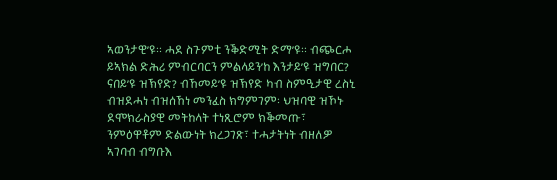ኣወንታዊ’ዩ። ሓደ ስጉምቲ ንቕድሚት ድማ’ዩ። ብጭርሖ ይኣክል ድሕሪ ምብርባርን ምልላይን’ከ እንታይ’ዩ ዝግበር? ናበይ’ዩ ዝኽየድ? ብኸመይ’ዩ ዝኽየድ ካብ ስምዒታዊ ረስኒ ብዝደሓነ ብዝሰኸነ መንፈስ ክግምገም፡ ህዝባዊ ዝኾኑ ደሞክራስያዊ መትከላት ተነጺሮም ክቕመጡ፣ ንምዕዋቶም ድልውነት ክረጋገጽ፣ ተሓታትነት ብዘለዎ ኣገባብ ብግቡእ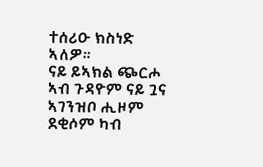ተሰሪዑ ክስነድ ኣለዎ።
ናይ ይኣክል ጭርሖ ኣብ ጉዳዮም ናይ ጓና ኣገንዝቦ ሒዞም ደቂሶም ካብ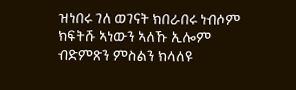ዝነበሩ ገለ ወገናት ክበራበሩ ነብሶም ክፍትሹ ኣነውን ኣለኹ ኢሎም ብድምጽን ምስልን ክላለዩ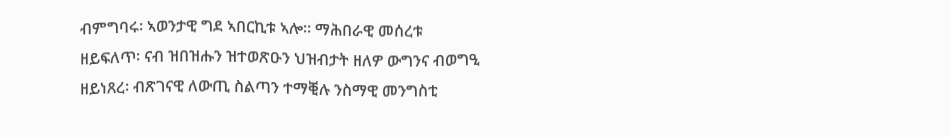ብምግባሩ፡ ኣወንታዊ ግደ ኣበርኪቱ ኣሎ። ማሕበራዊ መሰረቱ ዘይፍለጥ፡ ናብ ዝበዝሑን ዝተወጽዑን ህዝብታት ዘለዎ ውግንና ብወግዒ ዘይነጸረ፡ ብጽገናዊ ለውጢ ስልጣን ተማቒሉ ንስማዊ መንግስቲ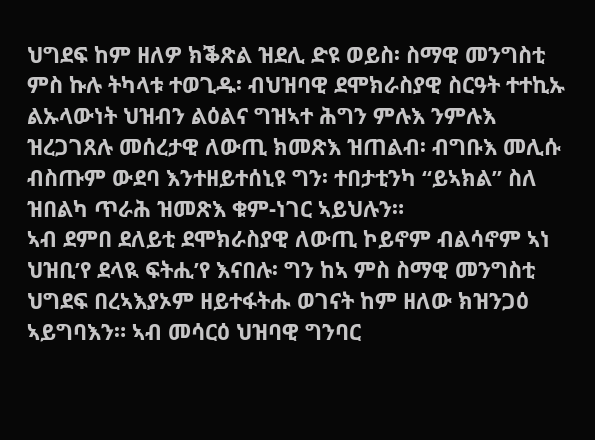ህግደፍ ከም ዘለዎ ክቕጽል ዝደሊ ድዩ ወይስ፡ ስማዊ መንግስቲ ምስ ኩሉ ትካላቱ ተወጊዱ፡ ብህዝባዊ ደሞክራስያዊ ስርዓት ተተኪኡ ልኡላውነት ህዝብን ልዕልና ግዝኣተ ሕግን ምሉእ ንምሉእ ዝረጋገጸሉ መሰረታዊ ለውጢ ክመጽእ ዝጠልብ፡ ብግቡእ መሊሱ ብስጡም ውደባ እንተዘይተሰኒዩ ግን፡ ተበታቲንካ “ይኣክል” ስለ ዝበልካ ጥራሕ ዝመጽእ ቁም-ነገር ኣይህሉን።
ኣብ ደምበ ደለይቲ ደሞክራስያዊ ለውጢ ኮይኖም ብልሳኖም ኣነ ህዝቢ’የ ደላዪ ፍትሒ’የ እናበሉ፡ ግን ከኣ ምስ ስማዊ መንግስቲ ህግደፍ በረኣእያኦም ዘይተፋትሑ ወገናት ከም ዘለው ክዝንጋዕ ኣይግባእን። ኣብ መሳርዕ ህዝባዊ ግንባር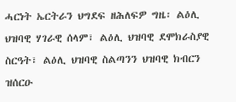ሓርነት ኤርትራን ህግደፍ ዘሕለፍዎ ግዜ፡ ልዕሊ ህዝባዊ ሃገራዊ ሰላም፣ ልዕሊ ህዝባዊ ደሞክራስያዊ ስርዓት፣ ልዕሊ ህዝባዊ ስልጣንን ህዝባዊ ክብርን ዝሰርዑ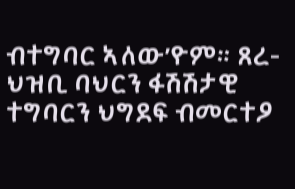ብተግባር ኣለው’ዮም። ጸረ-ህዝቢ ባህርን ፋሽሽታዊ ተግባርን ህግደፍ ብመርተዖ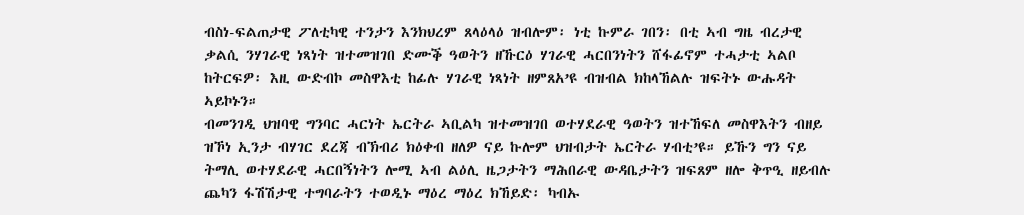ብስነ-ፍልጠታዊ ፖለቲካዊ ተንታን እንክህረም ጸላዕላዕ ዝብሎም፡ ነቲ ኩምራ ገበን፡ በቲ ኣብ ግዜ ብረታዊ ቃልሲ ንሃገራዊ ነጻነት ዝተመዝገበ ድሙቕ ዓወትን ዘኹርዕ ሃገራዊ ሓርበንነትን ሸፋፊኖም ተሓታቲ ኣልቦ ከትርፍዎ፡ እዚ ውድብኮ መስዋእቲ ከፊሉ ሃገራዊ ነጻነት ዘምጸአ’ዩ ብዝብል ክከላኸልሉ ዝፍትኑ ውሑዳት ኣይኮኑን።
ብመንገዲ ህዝባዊ ግንባር ሓርነት ኤርትራ ኣቢልካ ዝተመዝገበ ወተሃደራዊ ዓወትን ዝተኸፍለ መስዋእትን ብዘይ ዝኾነ ኢንታ ብሃገር ደረጃ ብኽብሪ ክዕቀብ ዘለዎ ናይ ኩሎም ህዝብታት ኤርትራ ሃብቲ’ዩ። ይኹን ግን ናይ ትማሊ ወተሃደራዊ ሓርበኝነትን ሎሚ ኣብ ልዕሊ ዜጋታትን ማሕበራዊ ውዳቤታትን ዝፍጸም ዘሎ ቅጥዒ ዘይብሉ ጨካን ፋሽሽታዊ ተግባራትን ተወዲኑ ማዕረ ማዕረ ክኸይድ፡ ካብኡ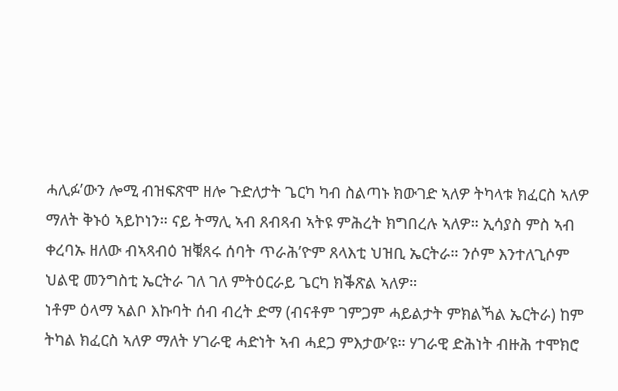ሓሊፉ’ውን ሎሚ ብዝፍጽሞ ዘሎ ጉድለታት ጌርካ ካብ ስልጣኑ ክውገድ ኣለዎ ትካላቱ ክፈርስ ኣለዎ ማለት ቅኑዕ ኣይኮነን። ናይ ትማሊ ኣብ ጸብጻብ ኣትዩ ምሕረት ክግበረሉ ኣለዎ። ኢሳያስ ምስ ኣብ ቀረባኡ ዘለው ብኣጻብዕ ዝቑጸሩ ሰባት ጥራሕ’ዮም ጸላእቲ ህዝቢ ኤርትራ። ንሶም እንተለጊሶም ህልዊ መንግስቲ ኤርትራ ገለ ገለ ምትዕርራይ ጌርካ ክቕጽል ኣለዎ።
ነቶም ዕላማ ኣልቦ እኩባት ሰብ ብረት ድማ (ብናቶም ገምጋም ሓይልታት ምክልኻል ኤርትራ) ከም ትካል ክፈርስ ኣለዎ ማለት ሃገራዊ ሓድነት ኣብ ሓደጋ ምእታው’ዩ። ሃገራዊ ድሕነት ብዙሕ ተሞክሮ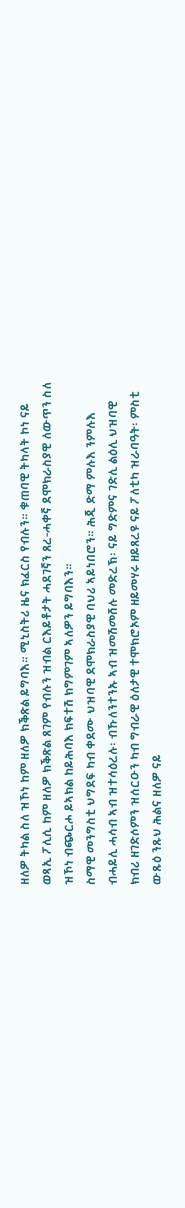ዘለዎ ትካል ስለ ዝኾነ ከም ዘለዎ ክቕጽል ይግባእ። ሚኒስትሪ ዜና ክፈርስ የብሉን። ቁጠባዊ ትካላት ኮነ ናይ ወጻኢ ፖሊሲ ከም ዘለዎ ክቕጽል ጸገም የብሉን ዝብል ርእይቶታት ሓደገኛን ጸረ-ሓቀኛ ደሞክራስያዊ ለውጥን ስለ ዝኾነ ብጭርሖ ይኣክል ከይሕባእ ክፍተሽ ክግምገም ኣለዎን ይግባእን።
ስማዊ መንግስቲ ህግደፍ ካብ ቀደሙ ህዝባዊ ደሞክራስያዊ ባህሪ ኣይነበሮን። ሕጂ ድማ ምሉእ ንምሉእ ብሓይሊ ሓሳብ ኣብ ዝተሳዕረሉ፡ ብኹለንተንኡ ኣብ ዝመሽመሸሉ መድረኽ፡ ናይ ግድምና ገድሊ ልዕሊ ህዝባዊ ክብሪ ዘገድሶምን ዝሰርዑን ካብ ግብራዊ ዕለታዊ ተሞክሮኦም ዘይመሃሩ ዘይጸረዩ ናይ ፖለቲካ ዝራባዓት፡ ምስቲ ውጹዕ ንጹህ ሕልና ዘለዎ ናይ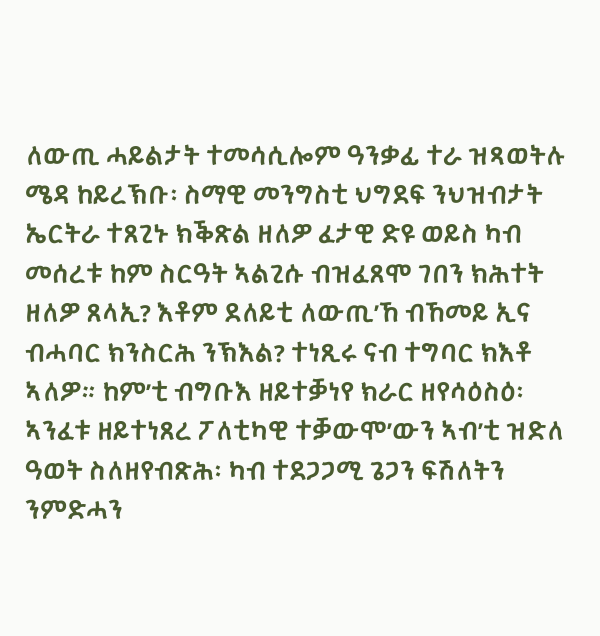ለውጢ ሓይልታት ተመሳሲሎም ዓንቃፊ ተራ ዝጻወትሉ ሜዳ ከይረኽቡ፡ ስማዊ መንግስቲ ህግደፍ ንህዝብታት ኤርትራ ተጸጊኑ ክቕጽል ዘለዎ ፈታዊ ድዩ ወይስ ካብ መሰረቱ ከም ስርዓት ኣልጊሱ ብዝፈጸሞ ገበን ክሕተት ዘለዎ ጸላኢ? እቶም ደለይቲ ለውጢ’ኸ ብኸመይ ኢና ብሓባር ክንስርሕ ንኽእል? ተነጺሩ ናብ ተግባር ክእቶ ኣለዎ። ከም’ቲ ብግቡእ ዘይተቓነየ ክራር ዘየሳዕስዕ፡ ኣንፈቱ ዘይተነጸረ ፖለቲካዊ ተቓውሞ’ውን ኣብ’ቲ ዝድለ ዓወት ስለዘየብጽሕ፡ ካብ ተደጋጋሚ ጌጋን ፍሽለትን ንምድሓን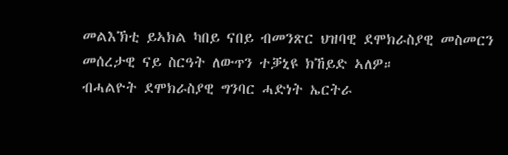መልእኽቲ ይኣክል ካበይ ናበይ ብመንጽር ህዝባዊ ደሞክራስያዊ መስመርን መሰረታዊ ናይ ስርዓት ለውጥን ተቓኒዩ ክኸይድ ኣለዎ።
ብሓልዮት ደሞክራስያዊ ግንባር ሓድነት ኤርትራ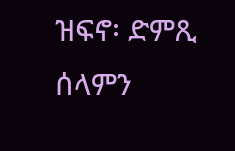ዝፍኖ፡ ድምጺ ሰላምን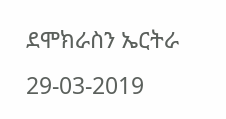ደሞክራስን ኤርትራ 29-03-2019